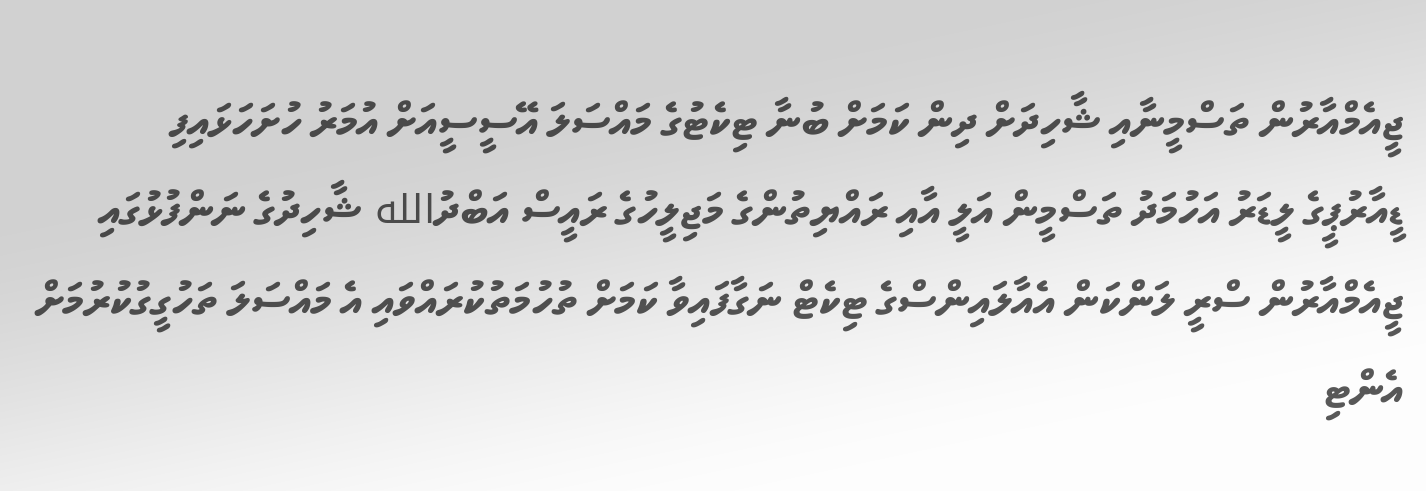ޖީއެމްއާރުން ތަސްމީނާއި ޝާހިދަށް ދިން ކަމަށް ބުނާ ޓިކެޓުގެ މައްސަލަ އޭސީސީއަށް އުމަރު ހުށަހަޅައިފި
ޑީއާރުޕީގެ ލީޑަރު އަހުމަދު ތަސްމީން އަލީ އާއި ރައްޔިތުންގެ މަޖިލީހުގެ ރައީސް އަބްދުالله ޝާހިދުގެ ނަންފުޅުގައި ޖީއެމްއާރުން ސްރީ ލަންކަން އެއާލައިންސްގެ ޓިކެޓް ނަގާފައިވާ ކަމަށް ތުހުމަތުކުރައްވައި އެ މައްސަލަ ތަހުގީގުކުރުމަށް އެންޓި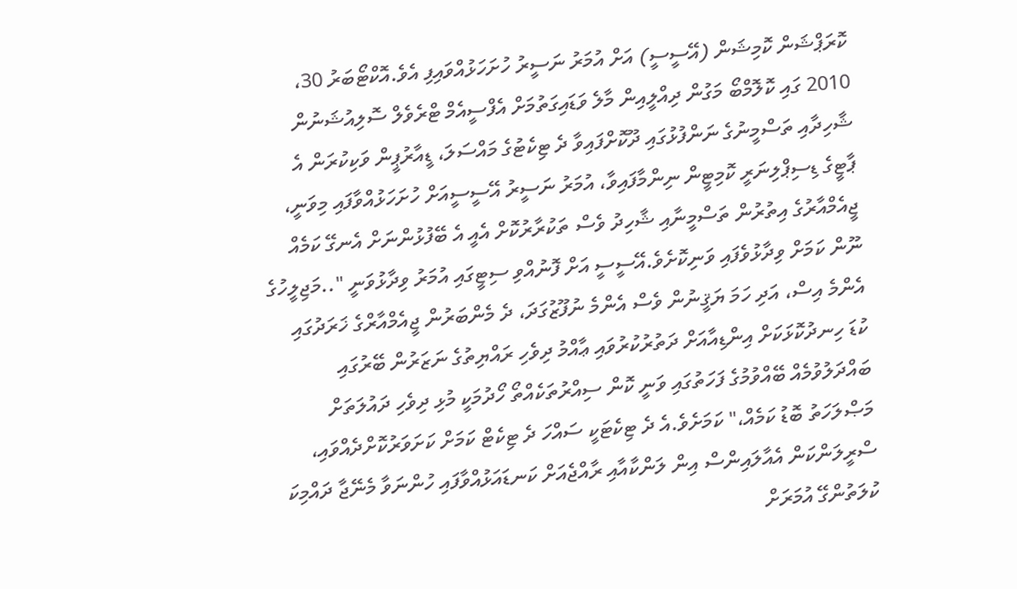ކޮރަޕްޝަން ކޮމިޝަން (އޭސީސީ) އަށް އުމަރު ނަސީރު ހުށަހަޅުއްވައިފި އެވެ.އޮކްޓޯބަރު 30، 2010 ގައި ކޮލޮމްބޯ މަގުން ދިއްލީއިން މާލެ ވަޑައިގަތުމަށް އެފްސީއެމް ޓްރެވެލް ސޮލިއުޝަނުން ޝާހިދާއި ތަސްމީނުގެ ނަންފުޅުގައި ދޫކޮށްފައިވާ ދެ ޓިކެޓުގެ މައްސަލަ، ޑީއާރުޕީން ވަކިކުރަން އެ ޕާޓީގެ ޑިސިޕްލިނަރީ ކޮމިޓީން ނިންމާފައިވާ، އުމަރު ނަސީރު އޭސީސީއަށް ހުށަހަޅުއްވާފައި މިވަނީ، ޖީއެމްއާރުގެ އިތުރުން ތަސްމީނާއި ޝާހިދު ވެސް ތަކުރާރުކޮށް އެއީ އެ ބޭފުޅުންނަށް އެނގޭ ކަމެއް ނޫން ކަމަށް ވިދާޅުވެފައި ވަނިކޮށެވެ.އޭސީސީ އަށް ފޮނުއްވި ސިޓީގައި އުމަރު ވިދާޅުވަނީ "..މަޖިލީހުގެ އެންމެ އިސް، އަދި ހަމަ ޔަޤީނުން ވެސް އެންމެ ނުފޫޒުގަދަ، ދެ މެންބަރުން ޖީއެމްއާރްގެ ޚަރަދުގައި ކުޑަ ހިނދުކޮޅަކަށް އިންޑިއާއަށް ދަތުރުކުރުވައި ޢާއްމު ދިވެހި ރައްޔިތުގެ ނަޒަރުން ބޭރުގައި ބައްދަލުވުމެއް ބޭއްވުމުގެ ފަހަތުގައި ވަނީ ކޮން ސިއްރުތަކެއްތޯ ހޯދުމަކީ މުޅި ދިވެހި ދައުލަތަށް މަޞްލަހަތު ބޮޑު ކަމެއް،" ކަމަށެވެ.އެ ދެ ޓިކެޓަކީ ސައްހަ ދެ ޓިކެޓް ކަމަށް ކަށަވަރުކޮށްދެއްވައި، ސްރީލަންކަން އެއާލައިންސް އިން ލަންކާއާއި ރާއްޖެއަށް ކަނޑައަޅުއްވާފައި ހުންނަވާ މެނޭޖާ ދައްމިކަ ކުލަތުންގޭ އުމަރަށް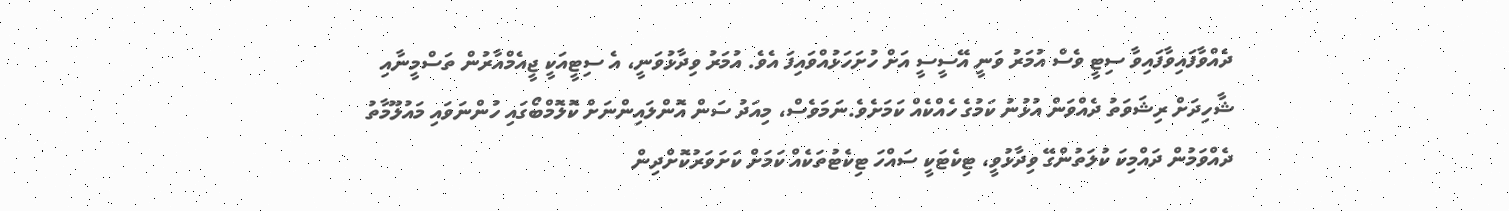ދެއްވާފައިވާފައިވާ ސިޓީ ވެސް އުމަރު ވަނީ އޭސީސީ އަށް ހުށަހަޅުއްވައިފަ އެވެ. އުމަރު ވިދާޅުވަނީ، އެ ސިޓީއަކީ ޖީއެމްއާރުން ތަސްމީނާއި ޝާހިދަށް ރިޝަވަތު ދެއްވަން އުޅުނު ކަމުގެ ހެއްކެއް ކަމަށެވެ.ނަމަވެސް، މިއަދު ސަން އޮންލައިންނަށް ކޮލޮމްބޯގައި ހުންނަވައި މައުލޫމާތު ދެއްވަމުން ދައްމިކަ ކުލަތުންގޭ ވިދާޅުވީ، ޓިކެޓަކީ ސައްހަ ޓިކެޓުތަކެއް ކަމަށް ކަށަވަރުކޮށްދިން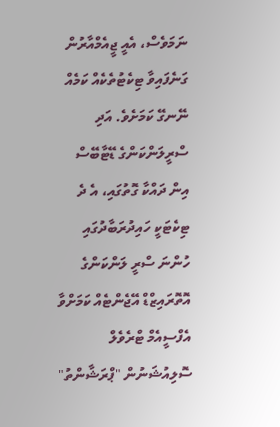ނަމަވެސް، އެއީ ޖީއެމްއާރުން ގަނެފައިވާ ޓިކެޓުތެކެއް ކަމެއް ނޭނގޭ ކަމަށެވެ. އަދި ސްރީލަންކަންގެ ޑޭޓާބޭސް އިން ދައްކާ ގޮތުގައި، އެ ދެ ޓިކެޓަކީ ހައިދުރަބާދުގައި ހުންނަ ސްރީ ލަންކަންގެ އޮތޮރައިޒްޑް އޭޖެންޓެއް ކަމަށްވާ އެފްސީއެމް ޓްރެވެލް ސޮލިއުޝަނުން "ޕްރަޝާންތު"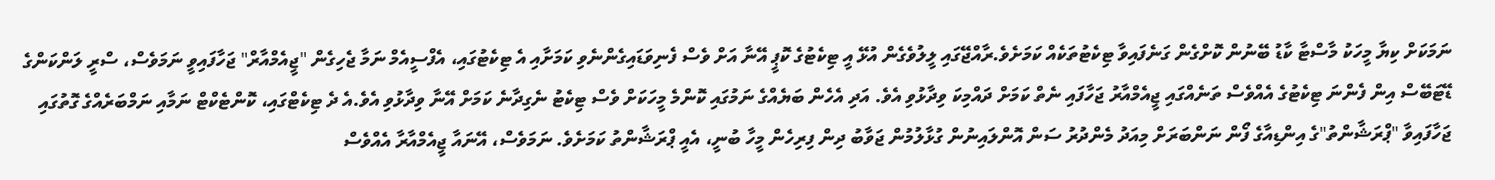ނަމަކަށް ކިޔާ މީހަކު މާސްޓާ ކާޑު ބޭނުން ކޮށްގެން ގަނެފައިވާ ޓިކެޓުތަކެއް ކަމަށެވެ.ރާއްޖޭގައި ލީލުވެގެން އުޅޭ އީ ޓިކެޓުގެ ކޮޕީ އޭނާ އަށް ވެސް ފެނިވަޑައިގެންނެވި ކަމަށާއި އެ ޓިކެޓުގައި، އެފްސީއެމް ނަމާ ޖެހިގެން "ޖީއެމްއާރް" ޖަހާފައިވީ ނަމަވެސް، ސްރީ ލަންކަންގެ ޑޭޓަބޭސް އިން ފެންނަ ޓިކެޓުގެ އެއްވެސް ތަނެއްގައި ޖީއެމްއާރު ޖަހާފައި ނެތް ކަމަށް ދައްމިކަ ވިދާޅުވި އެވެ. އަދި އެހެން ބަޔެއްގެ ނަމުގައި ކޮންމެ މީހަކަށް ވެސް ޓިކެޓު ނެގިދާނެ ކަމަށް އޭނާ ވިދާޅުވި އެވެ.އެ ދެ ޓިކެޓްގައި، ކޮންޓެކްޓް ނަމާއި ނަމްބަރެއްގެ ގޮތުގައި ޖަހާފައިވާ "ޕްރަޝާންތު"ގެ އިންޑިއާގެ ފޯން ނަންބަރަށް މިއަދު މެންދުރު ސަން އޮންލައިނުން ގުޅާލުމުން ޖަވާބު ދިން ފިރިހެން މީހާ ބުނީ، އެއީ ޕްރަޝާންތު ކަމަށެވެ. ނަމަވެސް، އޭނައާ ޖީއެމްއާރާ އެއްވެސް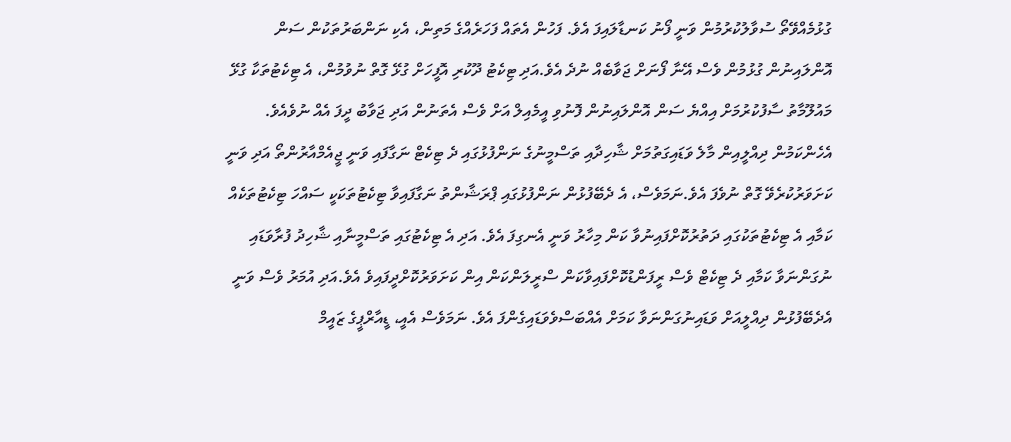ގުޅުމެއްވޭތޯ ސުވާލުކުރުމުން ވަނީ ފޯނު ކަނޑާލައިފަ އެވެ. ފަހުން އެތައް ފަހަރެއްގެ މަތިން، އެކި ނަންބަރުތަކުން ސަން އޮންލައިނުން ގުޅުމުން ވެސް އޭނާ ފޯނަށް ޖަވާބެއް ނުދެ އެވެ.އަދި ޓިކެޓު ދޫކުރި އޮފީހަށް ގުޅޭ ގޮތް ނުވުމުން، އެ ޓިކެޓުތަކާ ގުޅޭ މައުލޫމާތު ސާފުކުރުމަށް އިއްޔެ ސަން އޮންލައިނުން ފޮނުވި އީމެއިލް އަށް ވެސް އެތަނުން އަދި ޖަވާބު ދީފަ އެއް ނުވެއެވެ. އެހެންކަމުން ދިއްލީއިން މާލެ ވަޑައިގަތުމަށް ޝާހިދާއި ތަސްމީނުގެ ނަންފުޅުގައި ދެ ޓިކެޓް ނަގާފައި ވަނީ ޖީއެމްއާރުންތޯ އަދި ވަނީ ކަށަވަރުކުރެވޭ ގޮތް ނުވެފަ އެވެ.ނަމަވެސް، އެ ދެބޭފުޅުން ނަންފުޅުގައި ޕްރަޝާންތު ނަގާފައިވާ ޓިކެޓުތަކަކީ ސައްހަ ޓިކެޓުތަކެއް ކަމާއި އެ ޓިކެޓުތަކުގައި ދަތުރުކޮށްފައިނުވާ ކަން މިހާރު ވަނީ އެނގިފަ އެވެ. އަދި އެ ޓިކެޓުގައި ތަސްމީނާއި ޝާހިދު ފުރާވަޑައި ނުގަންނަވާ ކަމާއި ދެ ޓިކެޓް ވެސް ރީފަންޑުކޮށްފައިވާކަން ސްރީލަންކަން އިން ކަށަވަރުކޮށްދީފައިވެ އެވެ.އަދި އުމަރު ވެސް ވަނީ އެދެބޭފުޅުން ދިއްލީއަށް ވަޑައިނުގަންނަވާ ކަމަށް އެއްބަސްވެވަޑައިގެންފަ އެވެ. ނަމަވެސް އެއީ، ޑީއާރްޕީގެ ޒައީމް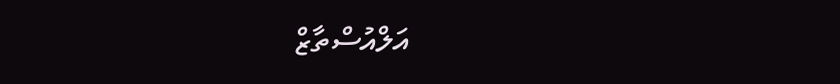އަލްއުސްތާޒް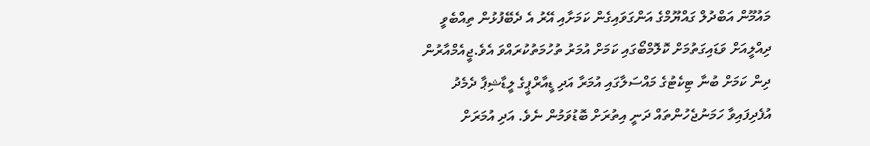މައުމޫން އަބްދުލް ގައްޔޫމްގެ އަންގަވައިގެން ކަމަށާއި އޭރު އެ ދެބޭފުޅުން ތިއްބެވީ ދިއްލީއަށް ވަޑައިގަތުމަށް ކޮލޮމްބޯގައި ކަމަށް އުމަރު ތުހުމަތުކުރައްވަ އެވެ.ޖީއެމްއާރުން ދިން ކަމަށް ބުނާ ޓިކެޓުގެ މައްސަލާގައި އުމަރާ އަދި ޑީއާރްޕީގެ ލީޑާޝިޕާ ދެމެދު އުފެދިފައިވާ ހަމަނުޖެހުންތައް ދަނީ އިތުރަށް ބޮޑުވަމުން ނެވެ. އަދި އުމަރަށް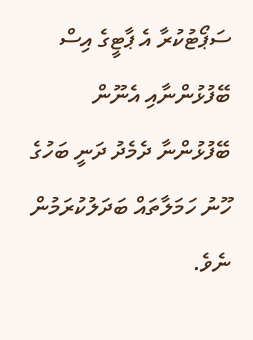ސަޕޯޓުކުރާ އެ ޕާޓީގެ އިސް ބޭފުޅުންނާއި އެނޫން ބޭފުޅުންނާ ދެމެދު ދަނީ ބަހުގެ ހޫނު ހަމަލާތައް ބަދަލުކުރަމުން ނެވެ.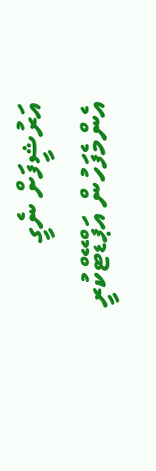އަރުޝީފަށް ނެގީ
އެންމެފަހުން އަޕްޑޭޓްކުރީ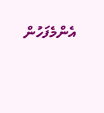އެންމެފަހުން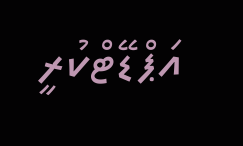އަޕްޑޭޓްކުރީ